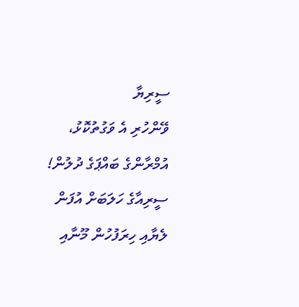ސީރިޔާ
ވޭންހުރި އެ ވަގުތުކޮޅު، އުމްރާންގެ ބައްޕަގެ ދުލުން!
ސީރިއާގެ ހަލަބަށް އުފަން ލެޔާއި ހިރަފުހުން މޫނާއި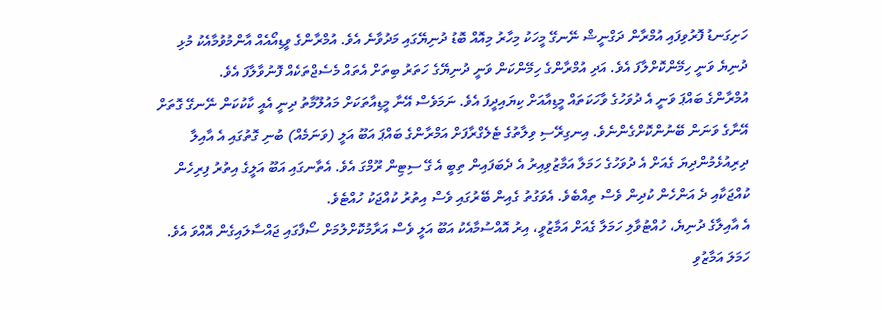ހަށިގަނޑު ފޮރުވިފައި އުމްރާން ދަގްނީޝް ނޭނގޭ މީހަކު މިހާރު މިއޮއް ބޮޑު ދުނިޔޭގައި މަދުވާނެ އެވެ. އުމްރާންގެ ވީޑިއޯއެއް އާންމުވުމާއެކު މުޅި ދުނިޔެ ވަނީ ހިމޭންކޮށްލާފަ އެވެ. އަދި އުމްރާންގެ ހިމޭންކަން ވަނީ ދުނިޔޭގެ ހަތަރު ބިތަށް އެތައް މެސެޖްތަކެއް ފޮނުވާލާފަ އެވެ.
އުމްރާންގެ ބައްޕަ ވަނީ އެ ދުވަހުގެ ވާހަކަތައް މީޑިއާއަށް ކިޔައިދީފަ އެވެ. ނަމަވެސް އޭނާ މީޑިއާތަކަށް މައުލޫމާތު ދިނީ އެއީ ކާކުކަން ނޭނގޭ ގޮތަށް އޭނާގެ ވަނަން ބޭނުންކޮށްގެންނެވެ. އިނގިރޭސި ވިލާތުގެ ޓެލެގްރާފަށް އަމްރާންގެ ބައްޕަ އަބޫ އަލީ (ވަނަމެއް) ބުނި ގޮތުގައި އެ އާއިލާ ދިރިއުޅެމުންދިޔަ ގެއަށް އެ ދުވަހުގެ ހަމަލާ އަމާޒުވިއިރު އެ ދެބަފައިން ތިބީ އެ ގޭ ސިޓިން ރޫމްގަ އެވެ. އެތާނގައި އަބޫ އަލީގެ އިތުރު ފިރިހެން ކުއްޖަކާއި ދެ އަންހެން ކުދިން ވެސް ތިއްބެވެ. އެވަގުތު ގެއިން ބޭރުގައި ވެސް އިތުރު ކުއްޖަކު ހުއްޓެވެ.
އެ އާއިލާގެ ދުނިޔެ، ހުއްޓުވާލި ހަމަލާ ގެއަށް އަމާޒުވީ، އިރު އޮއްސުމާއެކު އަބޫ އަލީ ވެސް އަރާމުކޮށްލުމަށް ސޯފާގައި ޖައްސާލައިގެން އޮއްވަ އެވެ. ހަމަލަ އަމާޒުވި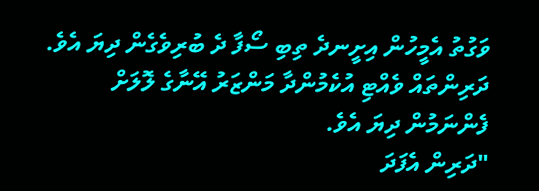ވަގުތު އެމީހުން އިށީނދެ ތިބި ސޯފާ ދެ ބުރިވެގެން ދިޔަ އެވެ. ދަރިންތައް ވެއްޓި އުކެމުންދާ މަންޒަރު އޭނާގެ ލޮލަށް ފެންނަމުން ދިޔަ އެވެ.
"ދަރިން އެފަދަ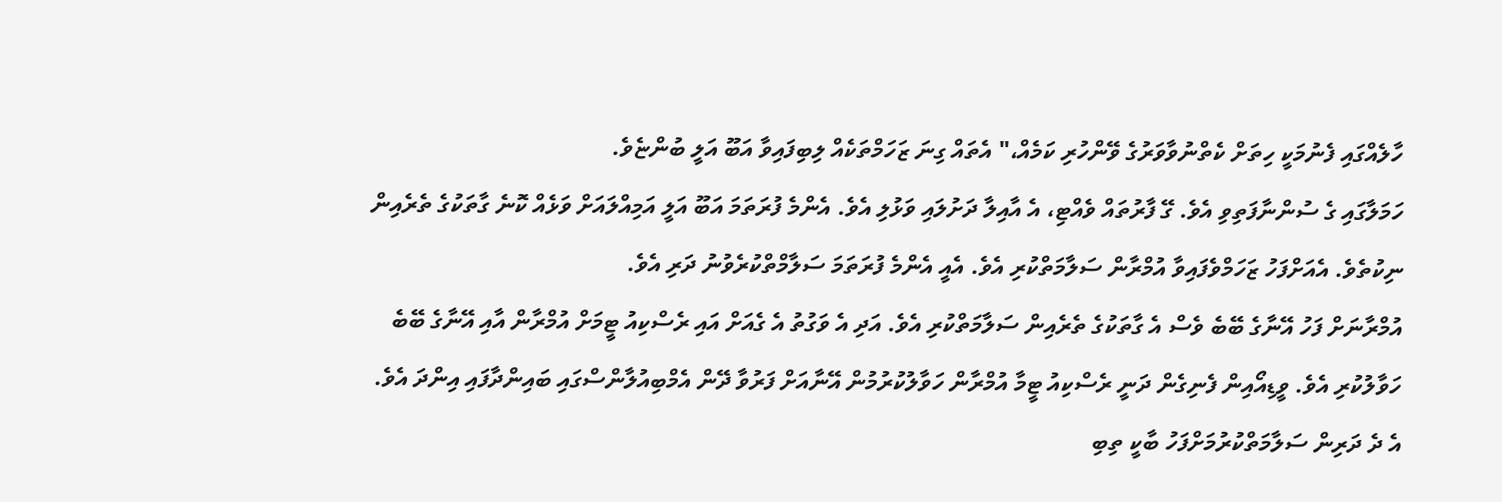ހާލެއްގައި ފެނުމަކީ ހިތަށް ކެތްނުވާވަރުގެ ވޭންހުރި ކަމެއް،" އެތައް ގިނަ ޒަހަމްތަކެއް ލިބިފައިވާ އަބޫ އަލީ ބުންޏެވެ.
ހަމަލާގައި ގެ ސުންނާފަތިވި އެވެ. ގޭ ފާރުތައް ވެއްޓި، އެ އާއިލާ ދަށުލައި ވަޅުލި އެވެ. އެންމެ ފުރަތަމަ އަބޫ އަލީ އަމިއްލައަށް ވަޅެއް ކޮނެ ގާތަކުގެ ތެރެއިން ނިކުތެވެ. އެއަށްފަހު ޒަހަމްވެފައިވާ އުމްރާން ސަލާމަތްކުރި އެވެ. އެއީ އެންމެ ފުރަތަމަ ސަލާމްތްކުރެވުނު ދަރި އެވެ.
އުމްރާނަށް ފަހު އޭނާގެ ބޭބެ ވެސް އެ ގާތަކުގެ ތެރެއިން ސަލާމަތްކުރި އެވެ. އަދި އެ ވަގުތު އެ ގެއަށް އައި ރެސްކިއު ޓީމަށް އުމްރާން އާއި އޭނާގެ ބޭބެ ހަވާލުކުރި އެވެ. ވީޑިއޯއިން ފެނިގެން ދަނީ ރެސްކިއު ޓީމާ އުމްރާން ހަވާލުކުރުމުން އޭނާއަށް ފަރުވާ ދޭން އެމްބިއުލާންސްގައި ބައިންދާފައި އިންދަ އެވެ.
އެ ދެ ދަރިން ސަލާމަތްކުރުމަށްފަހު ބާކީ ތިބި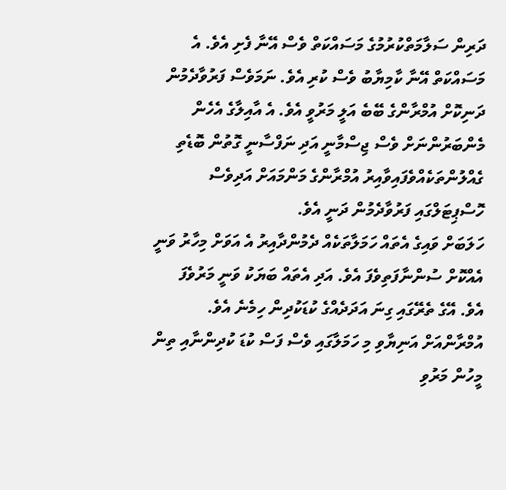ދަރިން ސަލާމަތްކުރުމުގެ މަސައްކަތް ވެސް އޭނާ ފެށި އެވެ. އެ މަސައްކަތް އޭނާ ކާމިޔާބު ވެސް ކުރި އެވެ. ނަމަވެސް ފަރުވާދެމުން ދަނިކޮށް އުމްރާންގެ ބޭބެ އަލީ މަރުވީ އެވެ. އެ އާއިލާގެ އެހެން މެންބަރުންނަށް ވެސް ޖިސްމާނީ އަދި ނަފްސާނީ ގޮތުން ބޮޑެތި ގެއްލުންތަކެއްވެފައިވާއިރު އުމްރާންގެ މަންމައަށް އަދިވެސް ހޮސްޕިޓަލްގައި ފަރުވާދެމުން ދަނީ އެވެ.
ހަލަބަށް ވައިގެ އެތައް ހަމަލާތަކެއް ދެމުންދާއިރު އެ އަވަށް މިހާރު ވަނީ އެއްކޮށް ސުންނާފަތިވެފަ އެވެ. އަދި އެތައް ބަޔަކު ވަނީ މަރުވެފަ އެވެ. އޭގެ ތެރޭގައި ގިނަ އަދަދެއްގެ ކުޑަކުދިން ހިމެނެ އެވެ. އުމްރާންއަށް އަނިޔާވި މި ހަމަލާގައި ވެސް ފަސް ކުޑަ ކުދިންނާއި ތިން މީހުން މަރުވި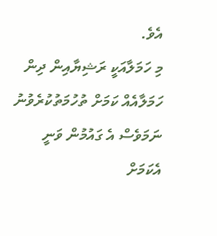އެވެ.
މި ހަމަލާއަކީ ރަޝިޔާއިން ދިން ހަމަލާއެއް ކަމަށް ތުހުމަތުކުރެވުނު ނަމަވެސް އެ ގައުމުން ވަނީ އެކަމަށް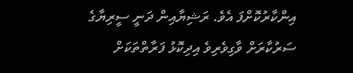އިންކާރުކޮށްފަ އެވެ. ރަޝިޔާއިން ދަނީ ސީރިޔާގެ ސަރުކާރަށް ވާގިވެރިވެ އިދިކޮޅު ފަރާތްތަކަށް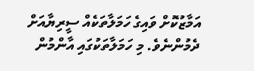އަމާޒުކޮށް ވައިގެ ހަމަލާތަކެއް ސީރިޔާއަށް ދެމުންނެވެ. މި ހަމަލާތަކުގައި އާންމުން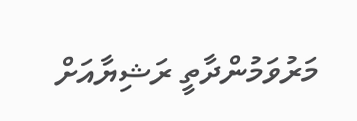މަރުވަމުންދާތީ ރަޝިޔާއަށް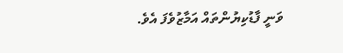ވަނީ ފާޑުކިޔުންތައް އަމާޒުވެފަ އެވެ.